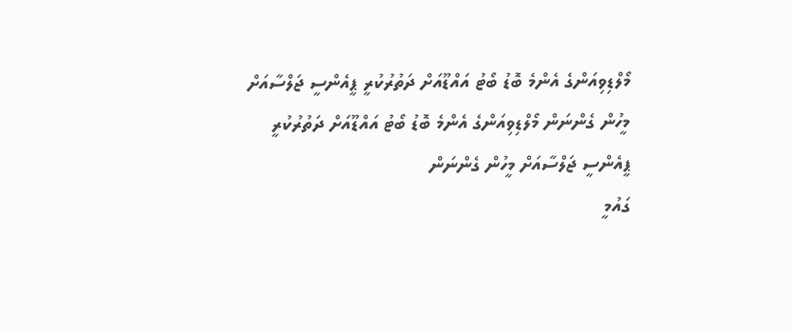މޯލްޑިވިއަންގެ އެންމެ ބޮޑު ބޯޓު އައްޑޫއަށް ދަތުރުކުރީ ޕީއެންސީ ޖަލްސާއަށް މީހުން ގެންނަން މޯލްޑިވިއަންގެ އެންމެ ބޮޑު ބޯޓު އައްޑޫއަށް ދަތުރުކުރީ ޕީއެންސީ ޖަލްސާއަށް މީހުން ގެންނަން
ގައުމީ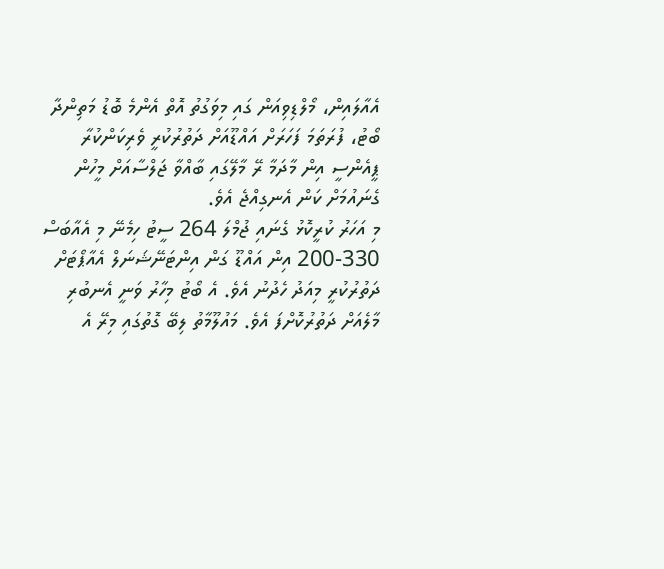އެއާލައިން، މޯލްޑިވިއަން ގައި މިވަގުތު އޮތް އެންމެ ބޮޑު މަތިންދާ ބޯޓު، ފުރަތަމަ ފަހަރަށް އައްޑޫއަށް ދަތުރުކުރީ ވެރިކަންކުރާ ޕީއެންސީ އިން މާދަމާ ރޭ މާލޭގައި ބާއްވާ ޖަލްސާއަށް މީހުން ގެނައުމަށް ކަން އެނގިއްޖެ އެވެ.
މި އަހަރު ކުރީކޮޅު ގެނައި ޖުމްލަ 264 ސީޓު ހިމެނޭ މި އެއާބަސް 330-200 އިން އައްޑޫ ގަން އިންޓަނޭޝަނަލް އެއާޕޯޓަށް ދަތުރުކުރީ މިއަދު ހެދުނު އެވެ. އެ ބޯޓު މިހާރު ވަނީ އެނބުރި މާލެއަށް ދަތުރުކޮށްފަ އެވެ. މައުލޫމާތު ލިބޭ ގޮތުގައި މިރޭ އެ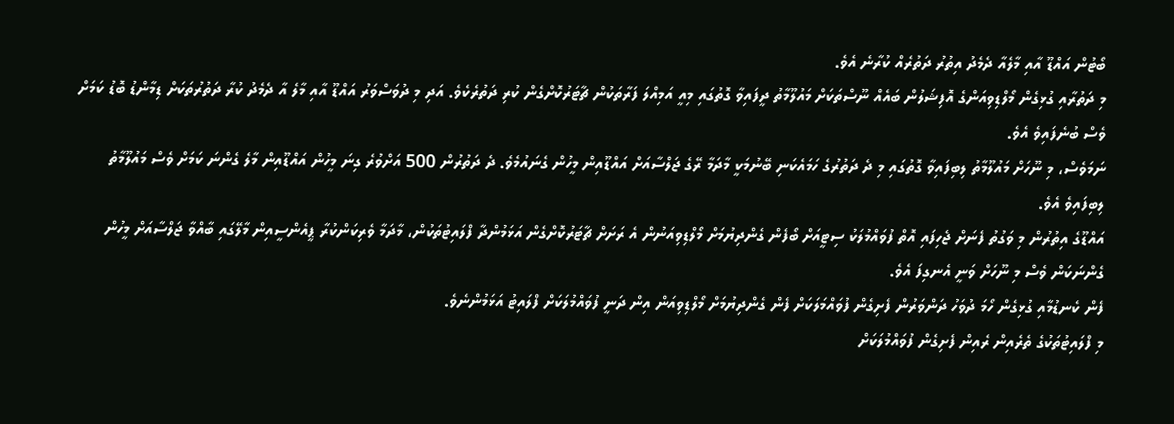ބޯޓުން އައްޑޫ އާއި މާލެއާ ދެމެދު އިތުރު ދަތުރެއް ކުރާނެ އެވެ.
މި ދަތުރާއި ގުޅިގެން މޯލްޑިވިއަންގެ އޮފިޝަލުން ބައެއް ނޫސްތަކަށް މައުލޫމާތު ދީފައިވާ ގޮތުގައި މިއީ އަމިއްލަ ފަރާތަކުން ޗާޓަރުކޮށްގެން ކުރި ދަތުރެކެވެ. އަދި މި ދުވަސްވަރު އައްޑޫ އާއި މާލެ އާ ދެމެދު ކުރާ ދަތުރުތަކަށް ޑިމާންޑު ބޮޑު ކަމަށް ވެސް ބުނެފައިވެ އެވެ.
ނަމަވެސް، މި ނޫހަށް މައުލޫމާތު ލިބިފައިވާ ގޮތުގައި މި ދެ ދަތުރުގެ ހަމައެކަނި ބޭނުމަކީ މާދަމާ ރޭގެ ޖަލްސާއަށް އައްޑޫއިން މީހުން ގެނައުމެވެ. ދެ ދަތުރުން 500 އަށްވުރެ ގިނަ މީހުން އައްޑޫއިން މާލެ ގެންނަ ކަމަށް ވެސް މައުލޫމާތު ލިބިފައިވެ އެވެ.
އައްޑޫގެ އިތުރުން މި ވަގުތު ފެނަށް ޖެހިފައި އޮތް ފުވައްމުލަކު ސިޓީއަށް ބޯފެން ގެންދިޔުމަށް މޯލްޑިވިއަނުން އެ ރަށަށް ޗާޓަރުކޮށްގެން އަޅަމުންދާ ފްލައިޓުތަކުން، މާދަމާ ވެރިކަންކުރާ ޕީއެންސީއިން މާލޭގައި ބާއްވާ ޖަލްސާއަށް މީހުން ގެންނަކަން ވެސް މި ނޫހަށް ވަނީ އެނގިފަ އެވެ.
ފެން ކެނޑުމާއި ގުޅިގެން ހޯމަ ދުވަހު ދަންވަރުން ފެށިގެން ފުވައްމަލަކަށް ފެން ގެންދިޔުމަށް މޯލްޑިވިއަން އިން ދަނީ ފުވައްމުލަކަށް ފްލައިޓު އަޅަމުންނެވެ.
މި ފްލައިޓުތަކުގެ ތެރެއިން ރެއިން ފެށިގެން ފުވައްމުލަކަށް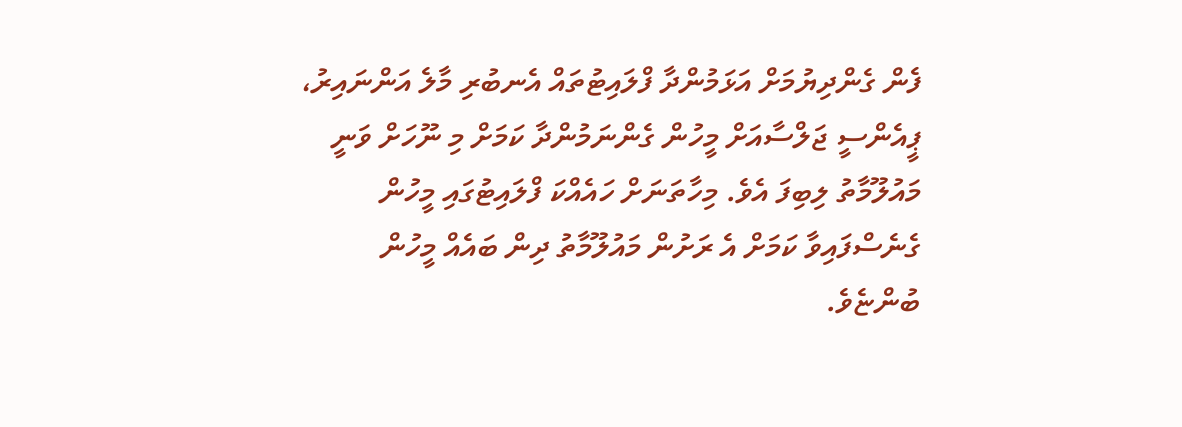ފެން ގެންދިޔުމަށް އަޅަމުންދާ ފްލައިޓުތައް އެނބުރި މާލެ އަންނައިރު، ޕީއެންސީ ޖަލްސާއަށް މީހުން ގެންނަމުންދާ ކަމަށް މި ނޫހަށް ވަނީ މައުލޫމާތު ލިބިފަ އެވެ. މިހާތަނަށް ހައެއްކަ ފްލައިޓުގައި މީހުން ގެނެސްފައިވާ ކަމަށް އެ ރަށުން މައުލޫމާތު ދިން ބައެއް މީހުން ބުންޏެވެ.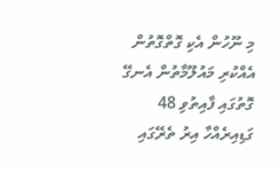މި ނޫހުން އެކި ގޮތްގޮތުން އެއްކުރި މައުލޫމާތުން އެނގޭ ގޮތުގައި ފާއިތުވި 48 ގަޑިއިރެއްހާ އިރު ތެރޭގައި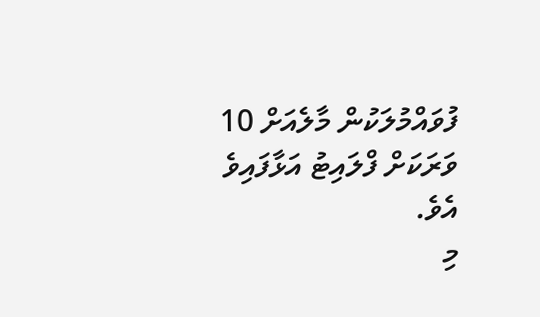ފުވައްމުލަކުން މާލެއަށް 10 ވަރަކަށް ފްލައިޓު އަޅާފައިވެ އެވެ.
މި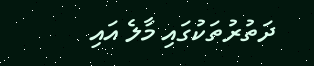ދަތުރުތަކުގައި މާލެ އައި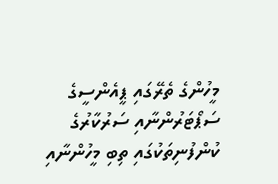މީހުންގެ ތެރޭގައި ޕީއެންސީގެ ސަޕޯޓަރުންނާއި ސަރުކާރުގެ ކުންފުނިތަކުގައި ތިބި މީހުންނާއި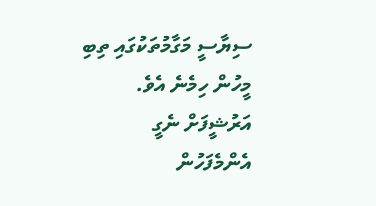ސިޔާސީ މަގާމުތަކުގައި ތިބި މީހުން ހިމެނެ އެވެ.
އަރުޝީފަށް ނެގީ
އެންމެފަހުން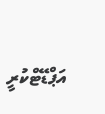އަޕްޑޭޓްކުރީ